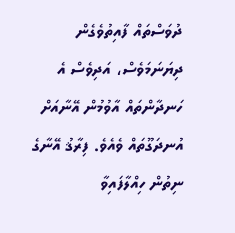ދުވަސްތައް ފާއިތުވެގެން ދިޔަނަމަވެސް، އަދިވެސް އެ ހަނދާންތައް އާވުމުން އޭނާއަށް އުނދަގޫތައް ވެއެވެ. ފިރާޤު އޭނާގެ ނިތުން ހިއްލާފައިވާ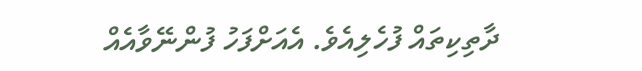ދާތިކިތައް ފުހެލިއެވެ. އެއަށްފަހު ފުންނޭވާއެއް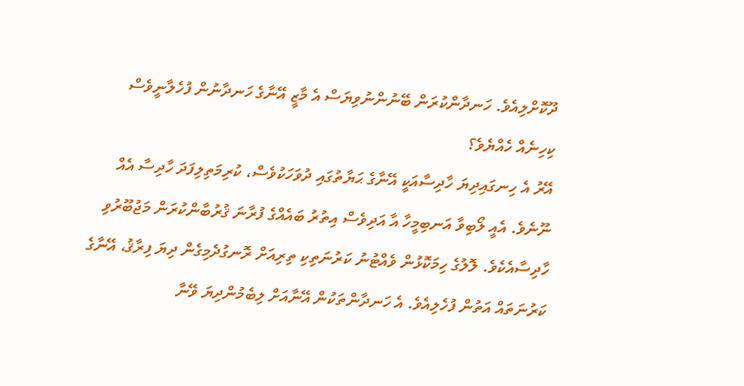ދޫކޮށްލިއެވެ. ހަނދާންކުރަން ބޭނުންނުވިޔަސް އެ މާޒީ އޭނާގެ ހަނދާނުން ފުހެލާނީވެސް ކިހިނެއް ހެއްޔެވެ؟
އޭރު އެ ހިނގައިދިޔަ ހާދިސާއަކީ އޭނާގެ ޙަޔާތުގައި ދުވަހަކުވެސް، ކުރިމަތިލިފަދަ ހާދިސާ އެއް ނޫނެވެ. އެއީ ލޯބިވާ އަނބިމީހާ އާ އަދިވެސް އިތުރު ބައެއްގެ ފުރާނަ ޤުރުބާންކުރަން މަޖުބޫރުވި ހާދިސާއެކެވެ. ލޮލުގެ ހިމަކޮޅުން ވެއްޓުނު ކަރުނަތިކި ތިރިއަށް ރޮނގުދެމިގެން ދިޔަ ފިރާޤު، އޭނާގެ ކަރުނަތައް އަތުން ފުހެލިއެވެ. އެ ހަނދާންތަކުން އޭނާއަށް ލިބެމުންދިޔަ ވޭނާ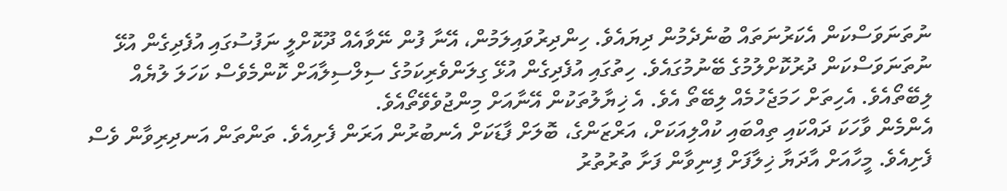ނުތަނަވަސްކަން އެކަރުނަތައް ބުނެދެމުން ދިޔައެވެ. ހިންދިރުވައިލަމުން، އޭނާ ފުން ނޭވާއެއް ދޫކޮށްލީ ނަފުސުގައި އުފެދިގެން އުޅޭ ނުތަނަވަސްކަން ދުރުކޮށްލުމުގެ ބޭނުމުގައެވެ. ހިތުގައި އުފެދިގެން އުޅޭ ގިލަންވެރިކަމުގެ ސިލްސިލާއަށް ކޮންމެވެސް ކަހަލަ ލުޔެއް ލިބޭތޯއެވެ. އެހިތަށް ހަމަޖެހުމެއް ލިބޭތޯ އެވެ. އެ ޚިޔާލުތަކުން އޭނާއަށް މިންޖުވެވޭތޯއެވެ.
އެންމެން ވާހަކަ ދައްކައި ތިއްބައި ކުއްލިއަކަށް، އަރްޒަންގެ، ބޮލަށް ފާޑަކަށް އެނބުރުން އަރަން ފެށިއެވެ. ތަންތަން އަނދިރިވާން ވެސް ފެށިއެވެ. މީހާއަށް އާދަޔާ ޚިލާފަށް ފިނިވާން ފަށާ ތުރުތުރު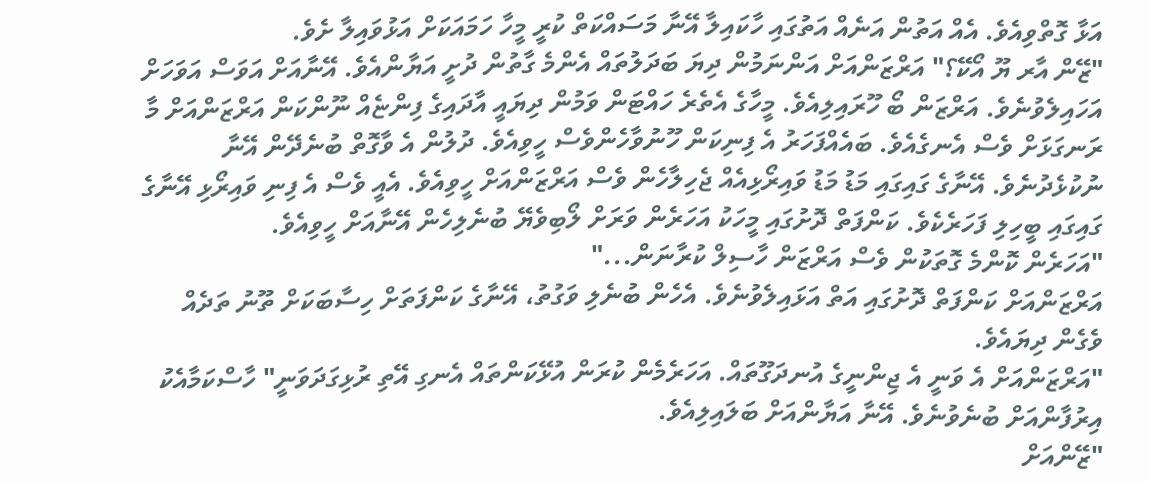އަޅާ ގޮތްވިއެވެ. އެއް އަތުން އަނެއް އަތުގައި ހާކައިލާ އޭނާ މަސައްކަތް ކުރީ މީހާ ހަމައަކަށް އަޅުވައިލާ ށެވެ.
"ޒޭން އާރ ޔޫ އޯކޭ؟" އަރްޒަންއަށް އަންނަމުން ދިޔަ ބަދަލުތައް އެންމެ ގާތުން ދުށީ އަޔާންއެވެ. އޭނާއަށް އަވަސް އަވަހަށް އަހައިލެވުނެވެ. އަރްޒަން ބޯ ހޫރައިލިއެވެ. މީހާގެ އެތެރެ ހައްޓަން ވަމުން ދިޔައީ އާދައިގެ ފިންޏެއް ނޫންކަން އަރްޒަންއަށް މާ ރަނގަޅަށް ވެސް އެނގެއެވެ. ބައެއްފަހަރު އެ ފިނިކަން ހޫނުވާހެންވެސް ހީވިއެވެ. ދުލުން އެ ވާގޮތް ބުނެދޭން އޭނާ ނުކުޅެދުނެވެ. އޭނާގެ ގައިގައި މަޑު މަޑު ވައިރޯޅިއެއް ޖެހިލާހެން ވެސް އަރްޒަންއަށް ހީވިއެވެ. އެއީ ވެސް އެ ފިނި ވައިރޯޅި އޭނާގެ ގައިގައި ބީހިލި ފަހަރެކެވެ. ކަންފަތް ދޮށުގައި މީހަކު އަހަރެން ވަރަށް ލޯބިވެޔޭ ބުނެލިހެން އޭނާއަށް ހީވިއެވެ.
"އަހަރެން ކޮންމެ ގޮތަކުން ވެސް އަރްޒަން ހާސިލް ކުރާނަން..."
އަރްޒަންއަށް ކަންފަތް ދޮށުގައި އަތް އަޅައިލެވުނެވެ. އެހެން ބުނެލި ވަގުތު، އޭނާގެ ކަންފަތަށް ހިސާބަކަށް ތޫނު ތަދެއް ވެގެން ދިޔައެވެ.
"އަރްޒަންއަށް އެ ވަނީ އެ ޖިންނީގެ އުނދަގޫތައް. އަހަރެމެން ކުރަން އުޅޭކަންތައް އެނގި އޭތި ރުޅިގަދަވަނީ" ހާސްކަމާއެކު އިރުފާންއަށް ބުނެވުނެވެ. އޭނާ އަޔާންއަށް ބަލައިލިއެވެ.
"ޒޭންއަށް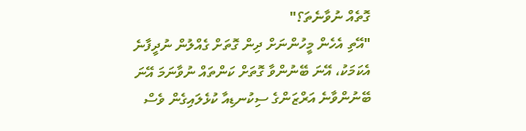ގޮތެއް ނުވާނެތަ؟"
"އޭތި އެހެން މީހުންނަށް ދިން ގޮތަށް ގެއްލުން ނުދީފާނެ އެކަމަކު، އޭނަ ބޭނުންވާ ގޮތަށް ކަންތައް ނުވާނަމަ އޭނަ ބޭނުންވާނެ އަރްޒަންގެ ސިކުނޑިއާ ކުޅެލައިގެން ވެސް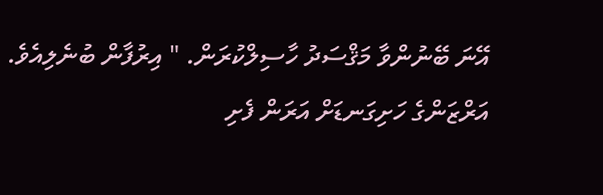އޭނަ ބޭނުންވާ މަޤްސަދު ހާސިލްކުރަން. " އިރުފާން ބުނެލިއެވެ.
އަރްޒަންގެ ހަށިގަނޑަށް އަރަން ފެށި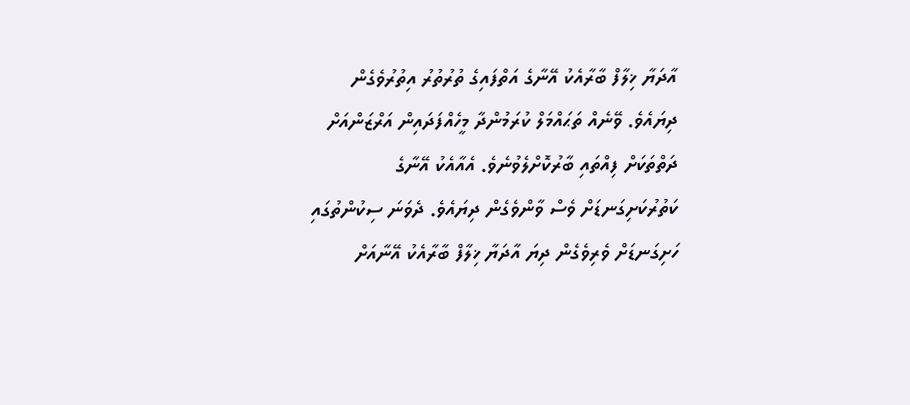އާދަޔާ ޚިލާފް ބާރާއެކު އޭނާގެ އަތްފައިގެ ތުރުތުރު އިތުރުވެގެން ދިޔައެވެ. ވޭނެއް ތަޙައްމަލް ކުރަމުންދާ މީހެއްފަދައިން އަރްޒަންއަށް ދަތްތަކަށް ފިއްތައި ބާރުކޮށްލެވުނެވެ. އެއާއެކު އޭނާގެ ކަތުރުކަށިގަނޑަށް ވެސް ވާންވެގެން ދިޔައެވެ. ދެވަނަ ސިކުންތުގައި ހަށިގަނޑަށް ވެރިވެގެން ދިޔަ އާދަޔާ ޚިލާފް ބާރާއެކު އޭނާއަށް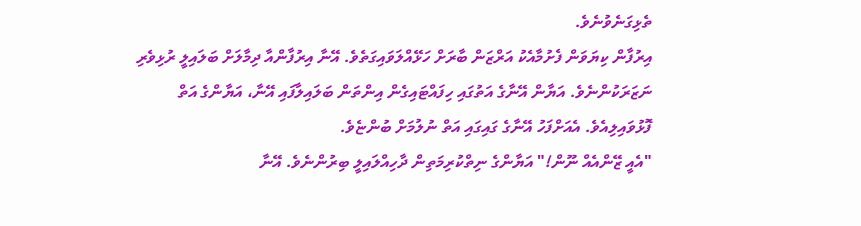ތެޅިގަނެވުނެވެ.
އިރުފާން ކިޔަވަން ފެށުމާއެކު އަރްޒަން ބާރަށް ހަޅޭއްލަވައިގަތެވެ. އޭނާ އިރުފާންއާ ދިމާލަށް ބަލައިލީ ރުޅިވެރި ނަޒަރަކުންނެވެ. އަޔާން އޭނާގެ އަތުގައި ހިފައްޓައިގެން އިންތަން ބަލައިލާފައި އޭނާ، އަޔާންގެ އަތް ފޮޅުވައިލިއެވެ. އެއަށްފަހު އޭނާގެ ގައިގައި އަތް ނުލުމަށް ބުންޏެވެ.
"އެއީ ޒޭންއެއް ނޫން!" އަޔާންގެ ނިތްކުރިމަތިން ދާހިއްލައިލީ ބިރުންނެވެ. އޭނާ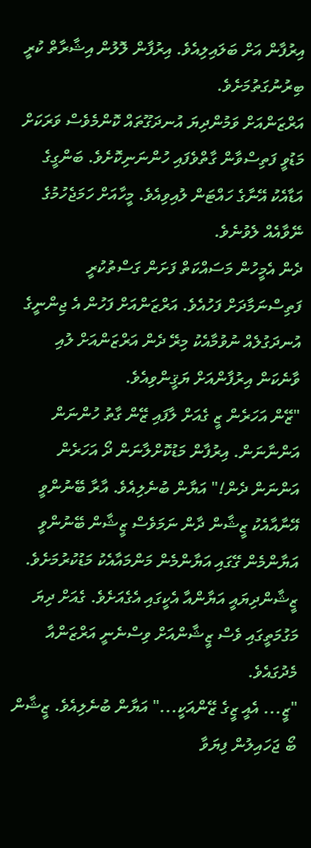އިރުފާން އަށް ބަލައިލިއެވެ. އިރުފާން ލޮލުން އިޝާރާތް ކުރީ ބިރުނުގަތުމަށެވެ.
އަރްޒަންއަށް ވަމުންދިޔަ އުނދަގޫތައް ކޮންމެވެސް ވަރަކަށް މަޑުވީ ފަތިސްވާން ގާތްވެފައި ހުންނަނިކޮށެވެ. ބަންގީގެ އަޑާއެކު އޭނާގެ ހައްޓަން ލުއިވިއެވެ. މީހާއަށް ހަމަޖެހުމުގެ ނޭވާއެއް ލެވުނެވެ.
ދެން އެމީހުން މަސައްކަތް ފަށަން ގަސްތުކުރީ ފަތިސްނަމާދަށް ފަހުއެވެ. އަރްޒަންއަށް ފަހުން އެ ޖިންނީގެ އުނދަގުލެއް ނުވުމާއެކު މިރޭ ދެން އަރްޒަންއަށް ލުއި ވާނެކަން އިރުފާންއަށް ޔަޤީންވިއެވެ.
"ޒޭން އަހަރެން ޒީ ގެއަށް ލާފައި ޒޭން ގާތު ހުންނަން އަންނާނަން. އިރުފާން މަޑުކޮށްލާނަން ދޯ އަހަރެން އަންނަން ދެން!" އަޔާން ބުނެލިއެވެ. އާރާ ބޭނުންވީ އޭނާއާއެކު ޒީޝާން ދާން ނަމަވެސް ޒީޝާން ބޭނުންވީ އަޔާންމެން ގޭގައި އަޔާންމެން މަންމައާއެކު މަޑުކުރުމަށެވެ.
ޒީޝާންދިޔައީ އަޔާންއާ އެކީގައި އެގެއަށެވެ. ގެއަށް ދިޔަ މަގުމަތީގައި ވެސް ޒީޝާންއަށް ވިސްނެނީ އަރްޒަންއާ މެދުގައެވެ.
"ޒީ... އެއީ ޒީގެ ޒޭންއަކީ..." އަޔާން ބުނެލިއެވެ. ޒީޝާން ބޯ ޖަހައިލުން ފިޔަވާ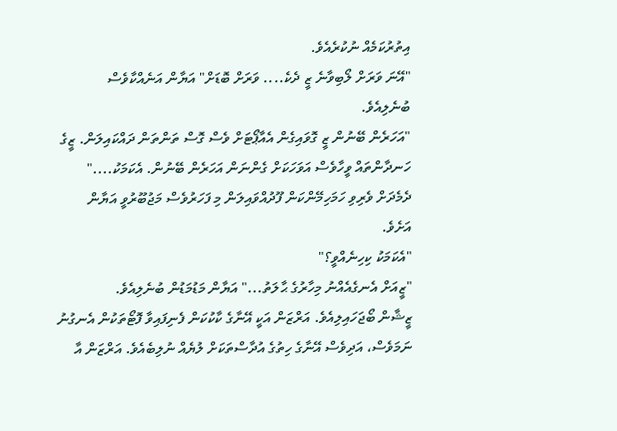އިތުރުކަމެއް ނުކުރެއެވެ.
"އޭނަ ވަރަށް ލޯބިވާނެ ޒީ ދެކެ.... ވަރަށް ބޮޑަށް" އަޔާން އަނެއްކާވެސް ބުނެލިއެވެ.
"އަހަރެން ބޭނުން ޒީ ގޮވައިގެން އެއާޕޯޓަށް ވެސް ގޮސް ތަންތަން ދައްކައިލަން. ޒީގެ ހަނދާންތައް ވީހާވެސް އަވަހަކަށް ގެންނަން އަހަރެން ބޭނުން. އެކަމަކު...." ދެމެދަށް ވެރިވި ހަމަހިމޭންކަން ފޫދުއްވައިލަން މި ފަހަރުވެސް މަޖުބޫރުވީ އަޔާން އަށެވެ.
"އެކަމަކު ކިހިނެއްވީ؟"
"ޒީއަށް އެނގެއެއްނު މިހާރުގެ ޙާލަތު..." އަޔާން މަޑުމަޑުން ބުނެލިއެވެ.
ޒީޝާން ބޯޖަހައިލިއެވެ. އަރްޒަން އަކީ އޭނާގެ ކާކުކަން ފެނިފައިވާ ފޮޓޯތަކުން އެނގުނު ނަމަވެސް، އަދިވެސް އޭނާގެ ހިތުގެ އުދާސްތަކަށް ލުޔެއް ނުލިބެއެވެ. އަރްޒަން އާ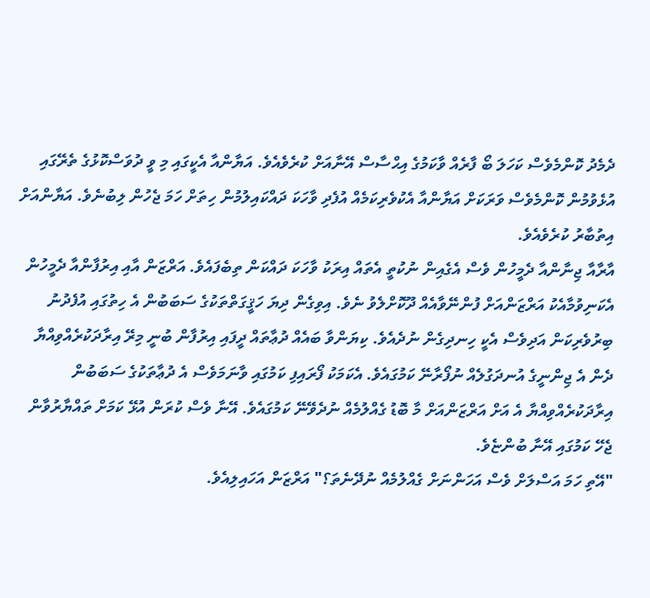ދެމެދު ކޮންމެވެސް ކަހަލަ ބޯ ފާރެއް ވާކަމުގެ އިޙްސާސް އޭނާއަށް ކުރެވެއެވެ. އަޔާންއާ އެކީގައި މި ވީ ދުވަސްކޮޅުގެ ތެރޭގައި އުޅެވުމުން ކޮންމެވެސް ވަރަކަށް އަޔާންއާ އެކުވެރިކަމެއް އުފެދި ވާހަކަ ދައްކައިލުމުން ހިތަށް ހަމަ ޖެހުން ލިބުނެވެ. އަޔާންއަށް އިތުބާރު ކުރެވެއެވެ.
އާރާއާ ޖިނާންއާ ދެމީހުން ވެސް އެގެއިން ނުކުތީ އެތައް އިރަކު ވާހަކަ ދައްކަން ތިބެފައެވެ. އަރްޒަން އާއި އިރުފާންއާ ދެމީހުން އެކަނިވުމާއެކު އަރްޒަންއަށް ފުންނޭވާއެއް ދޫކޮށްލެވު ނެވެ. އިވިގެން ދިޔަ ހަޤީގަތްތަކުގެ ސަބަބުން އެ ހިތުގައި އުފެދުނު ބިރުވެރިކަން އަދިވެސް އެކީ ހިނދިގެން ނުދެއެވެ. ކިޔަންވާ ބައެއް ދުޢާތައް ދީފައި އިރުފާން ބުނީ މިރޭ އިރާދަކުރެއްވިއްޔާ ދެން އެ ޖިންނީގެ އުނދަގުލެއް ނުފޯރާނޭ ކަމުގައެވެ. އެކަމަކު ފޯރައިފި ކަމުގައި ވާނަމަވެސް އެ ދުޢާތަކުގެ ސަބަބުން އިރާދަކުރެއްވިއްޔާ އެ އަށް އަރްޒަންއަށް މާ ބޮޑު ގެއްލުމެއް ނުދެވޭނޭ ކަމުގައެވެ. އޭނާ ވެސް ކުރަން އުޅޭ ކަމަށް ތައްޔާރުވާން ޖެހޭ ކަމުގައި އޭނާ ބުންޏެވެ.
"އޭތި ހަމަ އަސްލަށް ވެސް އަހަންނަށް ގެއްލުމެއް ނުދޭނެތަ؟" އަރްޒަން އަހައިލިއެވެ.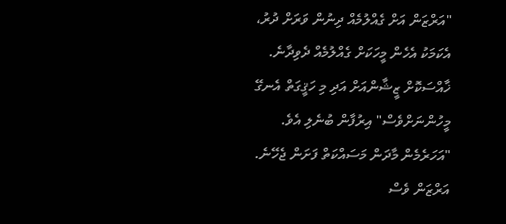"އަރްޒަން އަށް ގެއްލުމެއް ދިނުން ވަރަށް ދުރު، އެކަމަކު އެހެން މީހަކަށް ގެއްލުމެއް ދެވިދާނެ. ޚާއްސަކޮށް ޒީޝާންއަށް އަދި މި ހަޤީގަތް އެނގޭ މީހުންނަށްވެސް" އިރުފާން ބުނެލި އެވެ.
"އަހަރެމެން މާދަން މަސައްކަތް ފަށަން ޖެހޭނެ. އަރްޒަން ވެސް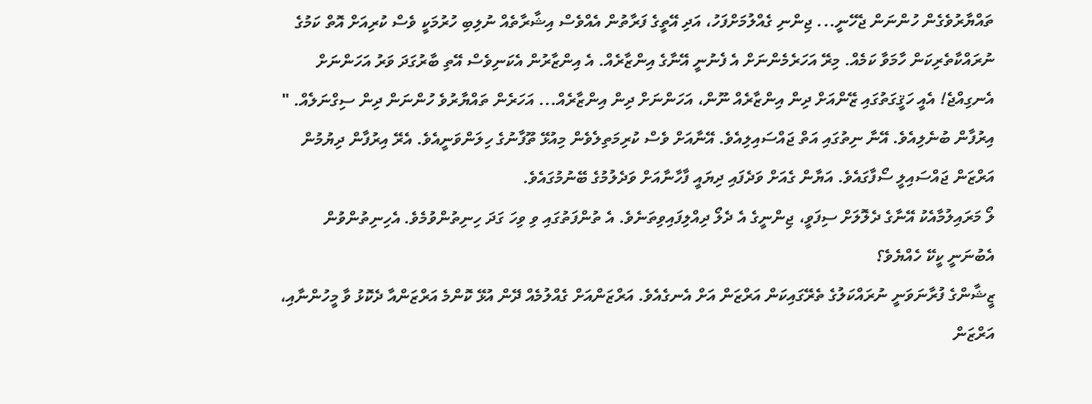ތައްޔާރުވެގެން ހުންނަން ޖެހޭނީ... ޖިންނި ގެއްލުމަށްފަހު، އަދި އޭތީގެ ފަރާތުން އެއްވެސް އިޝާރާތެއް ނުލިބި ހުރުމަކީ ވެސް ކުރިއަށް އޮތް ކަމުގެ ނުރައްކާތެރިކަން ހާމަވާ ކަމެއް. މިރޭ އަހަރެމެންނަށް އެ ފެނުނީ އޭނާގެ އިންޒާރެއް. އެ އިންޒާރުން އެކަނިވެސް އޭތި ބާރުގަދަ ވަރު އަހަންނަށް އެނގިއްޖެ! އެއީ ހަޤީގަތުގައި ޒޭންއަށް ދިން އިންޒާރެއް ނޫން، އަހަންނަށް ދިން އިންޒާރެއް... އަހަރެން ތައްޔާރުވެ ހުންނަން ދިން ސިގްނަލެއް. " އިރުފާން ބުނެލިއެވެ. އޭނާ ނިތުގައި އަތް ޖައްސައިލިއެވެ. އޭނާއަށް ވެސް ކުރިމަތިލެވެން މިއުޅޭ ތޫފާނުގެ ހިލަންވަނީއެވެ. އެރޭ އިރުފާން ދިޔުމުން އަރްޒަން ޖައްސައިލީ ސޯފާގައެވެ. އަޔާން ގެއަށް ވަދެފައި ދިޔައީ ފާހާނާއަށް ވަދެލުމުގެ ބޭނުމުގައެވެ.
ލޯ މަރައިލުމާއެކު އޭނާގެ ދެލޮލަށް ސިފަވީ، ޖިންނީގެ އެ ދެލޯ ދިއްލިފައިވިތަނެވެ. އެ ތުންފަތުގައި ވި ވިހަ ގަދަ ހިނިތުންވުމެވެ. އެހިނިތުންވުން އެބުނަނީ ކީކޭ ހެއްޔެވެ؟
ޒީޝާންގެ ފުރާނަވަނީ ނުރައްކަލުގެ ތެރޭގައިކަން އަރްޒަން އަށް އެނގެއެވެ. އަރްޒަންއަށް ގެއްލުމެއް ދޭން އުޅޭ ކޮންމެ އަރްޒަންއާ ދެކޮޅު ވާ މީހުންނާއި، އަރްޒަން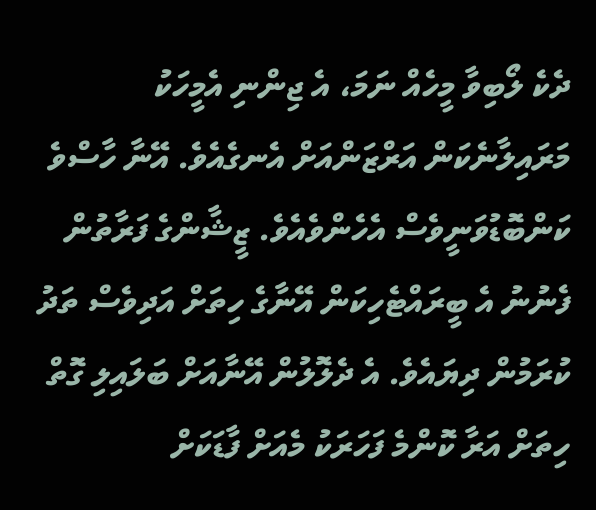ދެކެ ލޯބިވާ މީހެއް ނަމަ، އެ ޖިންނި އެމީހަކު މަރައިލާނެކަން އަރްޒަންއަށް އެނގެއެވެ. އޭނާ ހާސްވެ ކަންބޮޑުވަނީވެސް އެހެންވެއެވެ. ޒީޝާންގެ ފަރާތުން ފެނުނު އެ ބީރައްޓެހިކަން އޭނާގެ ހިތަށް އަދިވެސް ތަދު ކުރަމުން ދިޔައެވެ. އެ ދެލޮލުން އޭނާއަށް ބަލައިލި ގޮތް ހިތަށް އަރާ ކޮންމެ ފަހަރަކު މެއަށް ފާޑަކަށް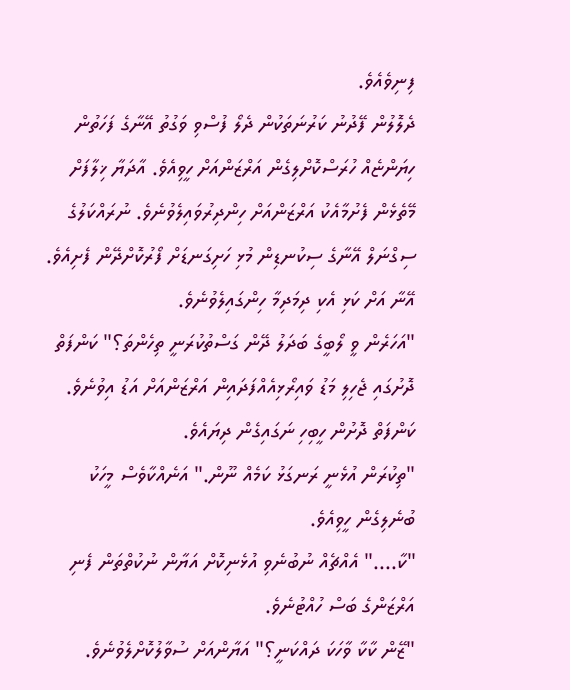ފިނިވެއެވެ.
ދެލޮލުން ފޭދުނު ކަރުނަތަކުން ދެލޯ ފުސްވި ވަގުތު އޭނާގެ ފަހަތުން ހިޔަންޏެއް ހުރަސްކޮށްލިގެން އަރްޒަންއަށް ހީވިއެވެ. އާދަޔާ ޚިލާފަށް މޭތެޅެން ފެށުމާއެކު އަރްޒަންއަށް ހިންދިރުވައިލެވުނެވެ. ނުރައްކަލުގެ ސިގްނަލް އޭނާގެ ސިކުނޑިން މުޅި ހަށިގަނޑަށް ފޯރުކޮށްދޭން ފެށިއެވެ. އޭނާ އަށް ކަޅި އެކި ދިމަދިމާ ހިންގައިލެވުނެވެ.
"އަހަރެން ވީ ލޯބީގެ ބަދަލު ދޭން ގަސްތުކުރަނީ ތިހެންތަ؟" ކަންފަތް ދޮށުގައި ޖެހިލި މަޑު ވައިރޯޅިއެއްފަދައިން އަރްޒަންއަށް އަޑު އިވުނެވެ. ކަންފަތް ދޮށުން ހީބިހި ނަގައިގެން ދިޔައެވެ.
"ތިކުރަން އުޅެނީ ރަނގަޅު ކަމެއް ނޫން." އަނެއްކާވެސް މީހަކު ބުނެލިގެން ހީވިއެވެ.
"ކާ...." އެއްޗެއް ނުބުނެވި އުޅެނިކޮށް އަޔާން ނުކުތްތަން ފެނި އަރްޒަންގެ ބަސް ހުއްޓުނެވެ.
"ޒޭން ކާކާ ވާހަކަ ދައްކަނީ؟" އަޔާންއަށް ސުވާލުކޮށްލެވުނެވެ.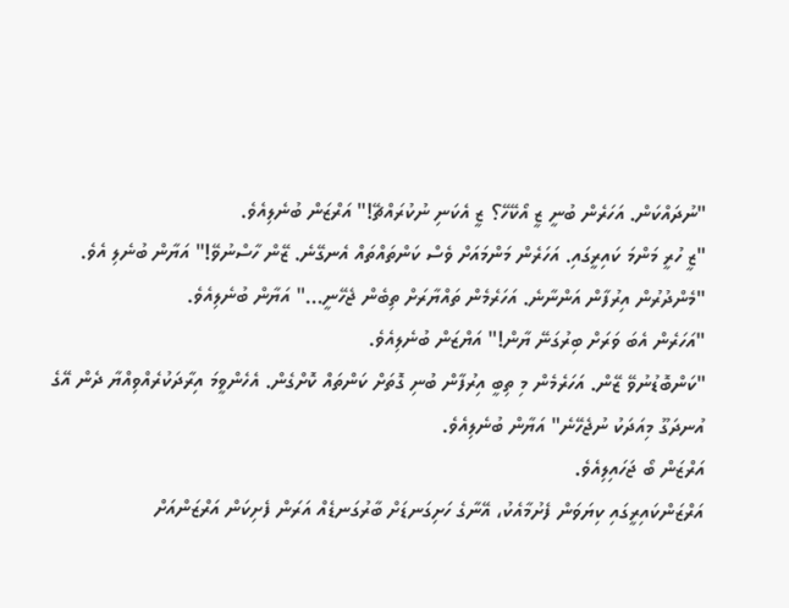"ނުދައްކަން. އަހަރެން ބުނީ ޒީ އޯކޭހޭ؟ ޒީ އެކަނި ނުކުރައްޗޭ!" އަރްޒަން ބުނެލިއެވެ.
"ޒީ ހުރީ މަންމަ ކައިރީގައި. އަހަރެން މަންމައަށް ވެސް ކަންތައްތައް އެނގޭނެ. ޒޭން ހާސްނުވޭ!" އަޔާން ބުނެލި އެވެ.
"މެންދުރުން އިރުފާން އަންނާނެ. އަހަރެމެން ތައްޔާރަށް ތިބެން ޖެހޭނީ..." އަޔާން ބުނެލިއެވެ.
"އަހަރެން އެބަ ވަރަށް ބިރުގަނޭ ޔާން!" އަޔްޒަން ބުނެލިއެވެ.
"ކަންބޮޑުނުވޭ ޒޭން. އަހަރެމެން މި ތިބީ އިރުފާން ބުނި ގޮތަށް ކަންތައް ކޮށްގެން. އެހެންވީމަ އިރާދަކުރެއްވިއްޔާ ދެން އޭގެ އުނދަގޫ މިއަދަކު ނުޖެހޭނެ" އަޔާން ބުނެލިއެވެ.
އަރްޒަން ބޯ ޖަހައިލިއެވެ.
އަރްޒަންކައިރީގައި ކިޔަވަން ފެށުމާއެކު، އޭނާގެ ހަށިގަނޑަށް ބާރުގަނޑެއް އަރަން ފެށިކަން އަރްޒަންއަށް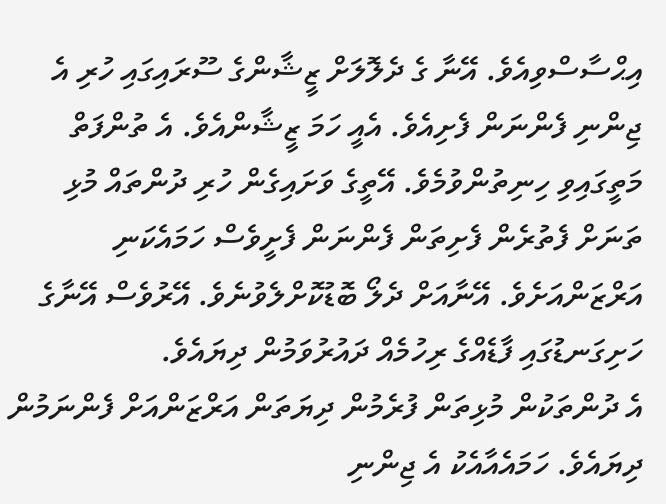އިޙްސާސްވިއެވެ. އޭނާ ގެ ދެލޮލަށް ޒީޝާންގެ ސޫރައިގައި ހުރި އެ ޖިންނި ފެންނަން ފެށިއެވެ. އެއީ ހަމަ ޒީޝާންއެވެ. އެ ތުންފަތް މަތީގައިވި ހިނިތުންވުމެވެ. އޭތީގެ ވަށައިގެން ހުރި ދުންތައް މުޅި ތަނަށް ފެތުރެން ފެށިތަން ފެންނަން ފެށީވެސް ހަމައެކަނި އަރްޒަންއަށެވެ. އޭނާއަށް ދެލޯ ބޮޑުކޮށްލެވުނެވެ. އޭރުވެސް އޭނާގެ ހަށިގަނޑުގައި ފާޑެއްގެ ރިހުމެއް ދައުރުވަމުން ދިޔައެވެ.
އެ ދުންތަކުން މުޅިތަން ފުރެމުން ދިޔަތަން އަރްޒަންއަށް ފެންނަމުން ދިޔައެވެ. ހަމައެއާއެކު އެ ޖިންނި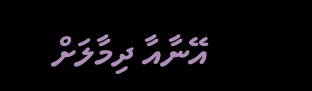އޭނާއާ ދިމާލަށް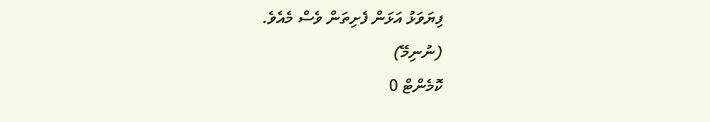ފިޔަވަޅު އަޅަން ފެށިތަން ވެސް މެއެވެ.
(ނުނިމޭ)
ކޮމެންޓް 0